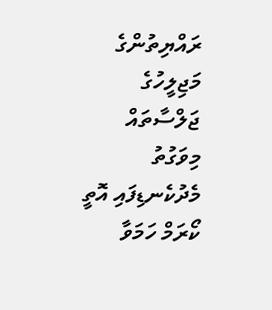ރައްޔިތުންގެ މަޖިލީހުގެ ޖަލްސާތައް މިވަގުތު މެދުކެނޑިފައި އޮތީ ކޯރަމް ހަމަވާ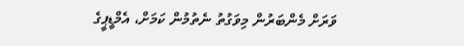ވަރަށް މެންބަރުން މިވަގުތު ނެތުމުން ކަމަށް، އެމްޑީޕީގެ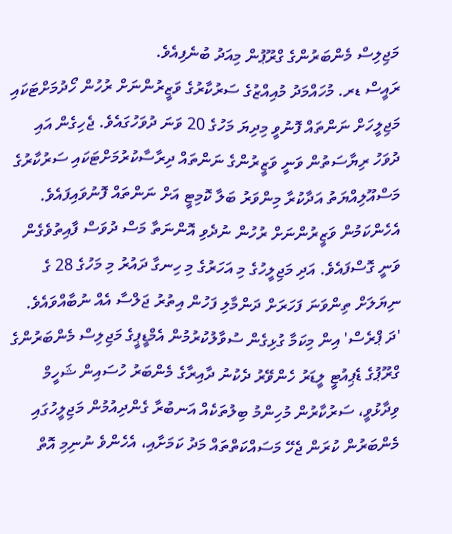މަޖިލިސް މެންބަރުންގެ ގްރޫޕުން މިއަދު ބުނެފިއެވެ.
ރައީސް ޑރ. މުހައްމަދު މުއިއްޒުގެ ސަރުކާރުގެ ވަޒީރުންނަށް ރުހުން ހޯދުމަށްޓަކައި މަޖިލީހަށް ނަންތައް ފޮނުވީ މިދިޔަ މަހުގެ 20 ވަނަ ދުވަހުގައެވެ. ޖެހިގެން އައި ދުވަހު ރިޔާސަތުން ވަނީ ވަޒީރުންގެ ނަންތައް ދިރާސާކުރުމަށްޓަކައި ސަރުކާރުގެ މަސްއޫލިއްޔަތު އަދާކުރާ މިންވަރު ބަލާ ކޮމިޓީ އަށް ނަންތައް ފޮނުވައިފައެވެ.
އެހެންކަމުން ވަޒީރުންނަށް ރުހުން ނުދެވި އޮންނަތާ މަސް ދުވަސް ފާއިތުވެގެން ވަނީ ގޮސްފައެވެ. އަދި މަޖިލީހުގެ މި އަހަރުގެ މި ހިނގާ ދައުރު މި މަހުގެ 28 ގެ ނިޔަލަށް ތިންވަނަ ފަހަރަށް ދަންމާލި ފަހުން އިތުރު ޖަލްސާ އެއް ނުބާއްވައެވެ.
'ދަ ޕްރެސް' އިން މިކަމާ ގުޅިގެން ސުވާލުކުރުމުން އެމްޑީޕީގެ މަޖިލިސް މެންބަރުންގެ ގްރޫޕުގެ ޑެޕިއުޓީ ލީޑަރު ހެންވޭރު ދެކުނު ދާއިރާގެ މެންބަރު ހުސައިން ޝަހީމް ވިދާޅުވީ، ސަރުކާރުން މުހިންމު ބިލުތަކެއް އަނބުރާ ގެންދިއުމުން މަޖިލީހުގައި މެންބަރުން ކުރަން ޖެހޭ މަސައްކަތްތައް މަދު ކަމަށާއި، އެހެންވެ ނުނިމި އޮތް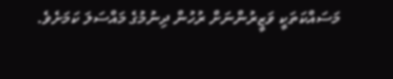މަސައްކަތަކީ ވަޒީރުންނަށް ރުހުން ދިނުމުގެ މައްސަލަ ކަމަށެވެ.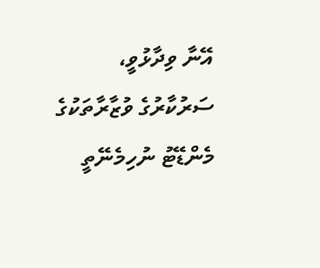އޭނާ ވިދާޅުވީ، ސަރުކާރުގެ ވުޒާރާތަކުގެ މެންޑޭޓު ނުހިމެނޭތީ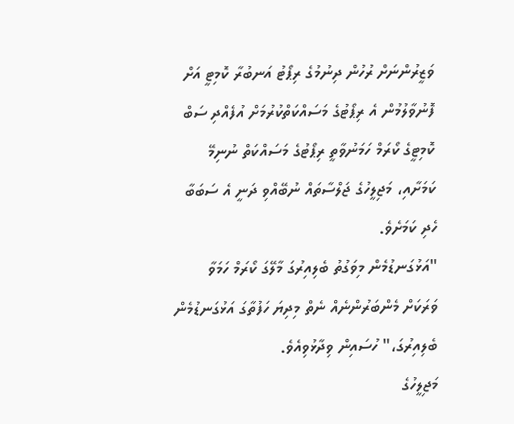ވަޒީރުންނަށް ރުހުން ދިނުމުގެ ރިޕޯޓު އަނބުރާ ކޮމިޓީ އަށް ފޮނުވާލުމުން އެ ރިޕޯޓުގެ މަސައްކަތްކުރުމަށް އުފެއްދި ސަބް ކޮމިޓީގެ ކޯރަމް ހަމަނުވާތީ ރިޕޯޓުގެ މަސައްކަތް ނުނިމޭ ކަމަށާއި، މަޖިލީހުގެ ޖަލްސާތައް ނުބޭއްވި ދަނީ އެ ސަބަބާ ހެދި ކަމަށެވެ.
"އަޅުގަނޑުމެން މިވަގުތު ބެލިއިރުގަ މާލޭގަ ކޯރަމް ހަމަވާ ވަރަކަށް މެންބަރުންނެއް ނެތް މިދިޔަ ހަފުތާގަ އަޅުގަނޑުމެން ބެލިއިރުގަ،" ހުސައިން ވިދާޅުވިއެވެ.
މަޖިލީހުގެ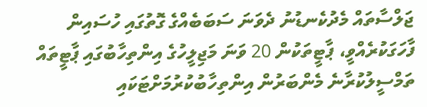ޖަލްސާތައް މެދުކެނޑުނު ދެވަނަ ސަބަބެއްގެ ގޮތުގައި ހުސައިން ފާހަގަކުރެއްވީ، ޕާޓީތަކުން 20 ވަނަ މަޖިލީހުގެ އިންތިހާބުގައި ޕާޓީތައް ތަމްސީލުކުރާނެ މެންބަރުން އިންތިހާބުކުރުމަށްޓަކައި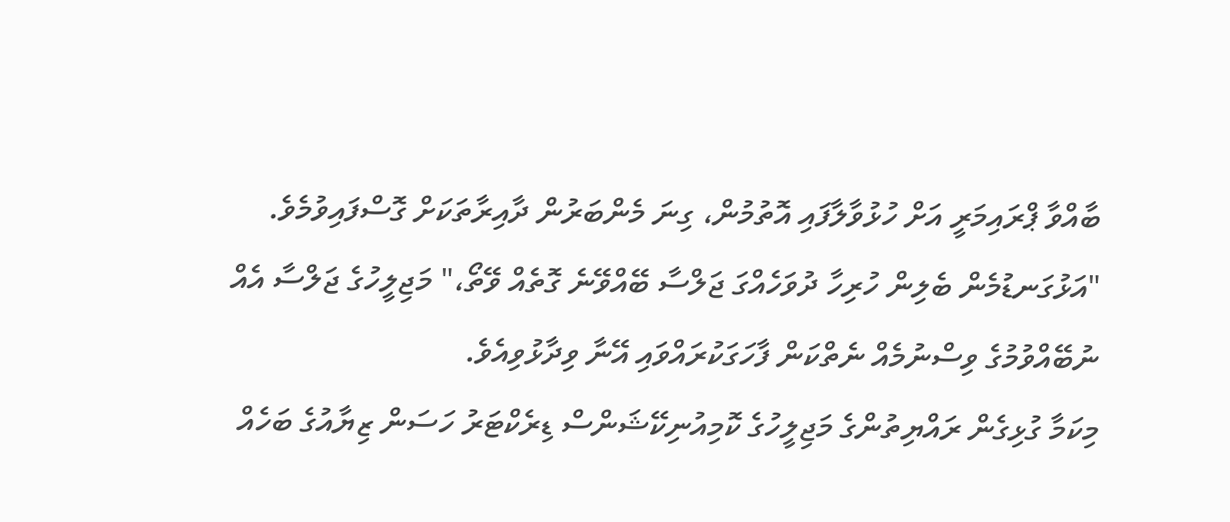ބާއްވާ ޕްރައިމަރީ އަށް ހުޅުވާލާފައި އޮތުމުން، ގިނަ މެންބަރުން ދާއިރާތަކަށް ގޮސްފައިވުމެވެ.
"އަޅުގަނޑުމެން ބެލިން ހުރިހާ ދުވަހެއްގަ ޖަލްސާ ބޭއްވޭނެ ގޮތެއް ވޭތޯ،" މަޖިލީހުގެ ޖަލްސާ އެއް ނުބޭއްވުމުގެ ވިސްނުމެއް ނެތްކަން ފާހަގަކުރައްވައި އޭނާ ވިދާޅުވިއެވެ.
މިކަމާ ގުޅިގެން ރައްޔިތުންގެ މަޖިލީހުގެ ކޮމިއުނިކޭޝަންސް ޑިރެކްޓަރު ހަސަން ޒިޔާއުގެ ބަހެއް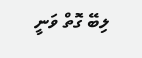ލިބޭ ގޮތް ވަނީ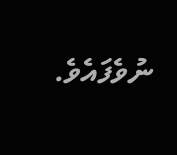ނުވެފައެވެ.